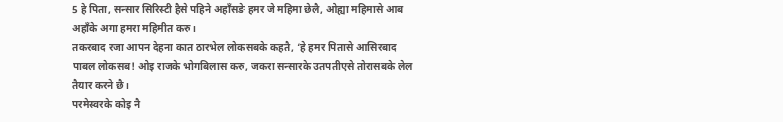5 हे पिता, सन्सार सिरिस्टी हैसे पहिने अहाँसङे हमर जे महिमा छेलै, ओह्या महिमासे आब अहाँके अगा हमरा महिमीत करु।
तकरबाद रजा आपन देहना कात ठारभेल लोकसबके कहतै, ‘हे हमर पितासे आसिरबाद पाबल लोकसब! ओइ राजके भोगबिलास करु, जकरा सन्सारके उतपतीएसे तोरासबके लेल तैयार करने छै।
परमेस्वरके कोइ नै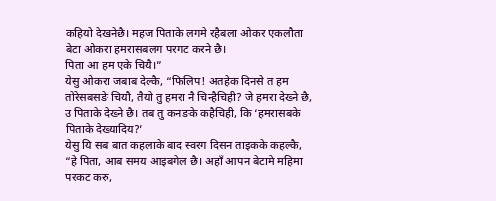कहियो देखनेछै। महज पिताके लगमे रहैबला ओकर एकलौता बेटा ओकरा हमरासबलग परगट करने छै।
पिता आ हम एके चियै।”
येसु ओकरा जबाब देल्कै, “फिलिप! अतहेक दिनसे त हम तोरेसबसङे चियौ, तैयो तु हमरा नै चिन्हैचिही? जे हमरा देख्ने छै, उ पिताके देख्ने छै। तब तु कनङके कहैचिही, कि ‘हमरासबके पिताके देख्यादिय?’
येसु यि सब बात कहलाके बाद स्वरग दिसन ताइकके कहल्कै, “हे पिता, आब समय आइबगेल छै। अहाँ आपन बेटामे महिमा परकट करु,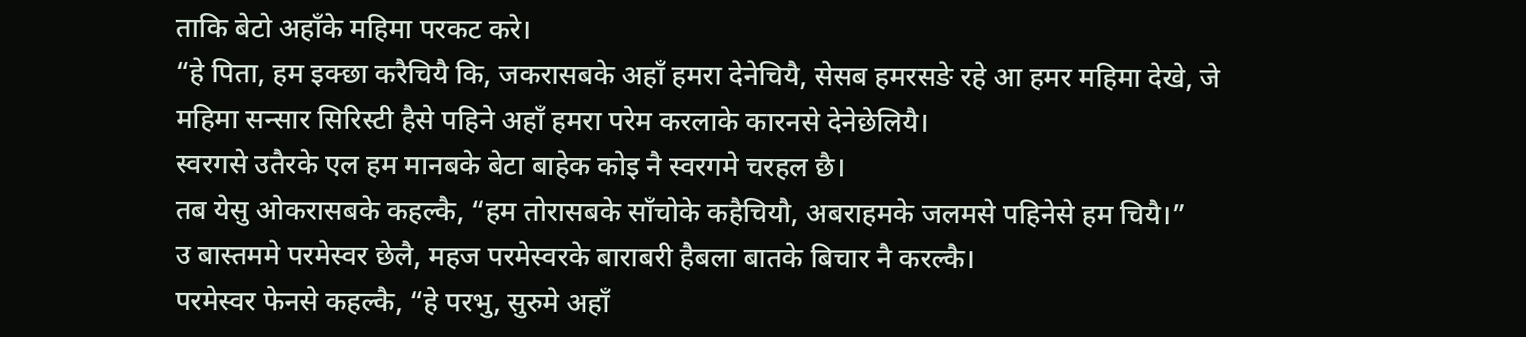ताकि बेटो अहाँके महिमा परकट करे।
“हे पिता, हम इक्छा करैचियै कि, जकरासबके अहाँ हमरा देनेचियै, सेसब हमरसङे रहे आ हमर महिमा देखे, जे महिमा सन्सार सिरिस्टी हैसे पहिने अहाँ हमरा परेम करलाके कारनसे देनेछेलियै।
स्वरगसे उतैरके एल हम मानबके बेटा बाहेक कोइ नै स्वरगमे चरहल छै।
तब येसु ओकरासबके कहल्कै, “हम तोरासबके साँचोके कहैचियौ, अबराहमके जलमसे पहिनेसे हम चियै।”
उ बास्तममे परमेस्वर छेलै, महज परमेस्वरके बाराबरी हैबला बातके बिचार नै करल्कै।
परमेस्वर फेनसे कहल्कै, “हे परभु, सुरुमे अहाँ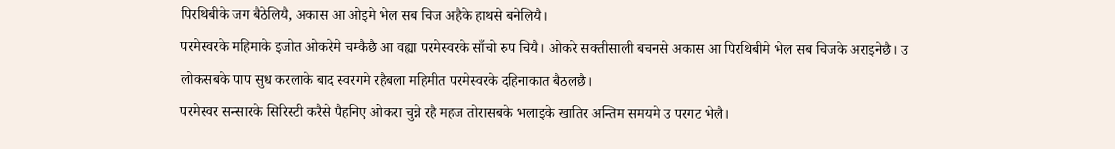पिरथिबीके जग बैठेलियै, अकास आ ओइमे भेल सब चिज अहैके हाथसे बनेलियै।
परमेस्वरके महिमाके इजोत ओकरेमे चम्कैछै आ वह्या परमेस्वरके साँचो रुप चियै। ओकरे सक्तीसाली बचनसे अकास आ पिरथिबीमे भेल सब चिजके अराइनेछै। उ लोकसबके पाप सुध करलाके बाद स्वरगमे रहैबला महिमीत परमेस्वरके दहिनाकात बैठलछै।
परमेस्वर सन्सारके सिरिस्टी करैसे पैहनिए ओकरा चुन्ने रहै महज तोरासबके भलाइके खातिर अन्तिम समयमे उ परगट भेलै।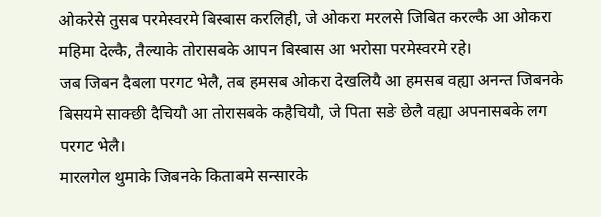ओकरेसे तुसब परमेस्वरमे बिस्बास करलिही, जे ओकरा मरलसे जिबित करल्कै आ ओकरा महिमा देल्कै, तैल्याके तोरासबके आपन बिस्बास आ भरोसा परमेस्वरमे रहे।
जब जिबन दैबला परगट भेलै, तब हमसब ओकरा देखलियै आ हमसब वह्या अनन्त जिबनके बिसयमे साक्छी दैचियौ आ तोरासबके कहैचियौ, जे पिता सङे छेलै वह्या अपनासबके लग परगट भेलै।
मारलगेल थुमाके जिबनके किताबमे सन्सारके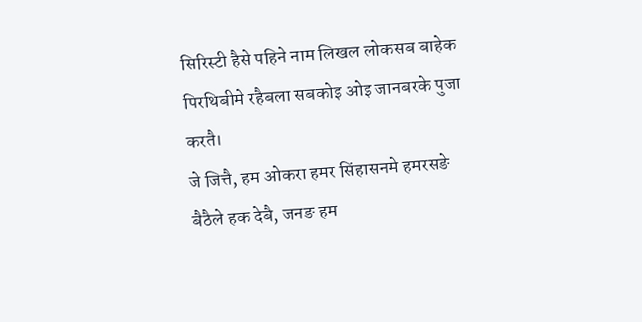सिरिस्टी हैसे पहिने नाम लिखल लोकसब बाहेक पिरथिबीमे रहैबला सबकोइ ओइ जानबरके पुजा करतै।
जे जित्तै, हम ओकरा हमर सिंहासनमे हमरसङे बैठैले हक देबै, जनङ हम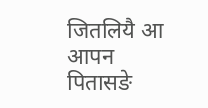जितलियै आ आपन पितासङे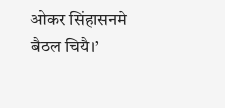ओकर सिंहासनमे बैठल चियै।’